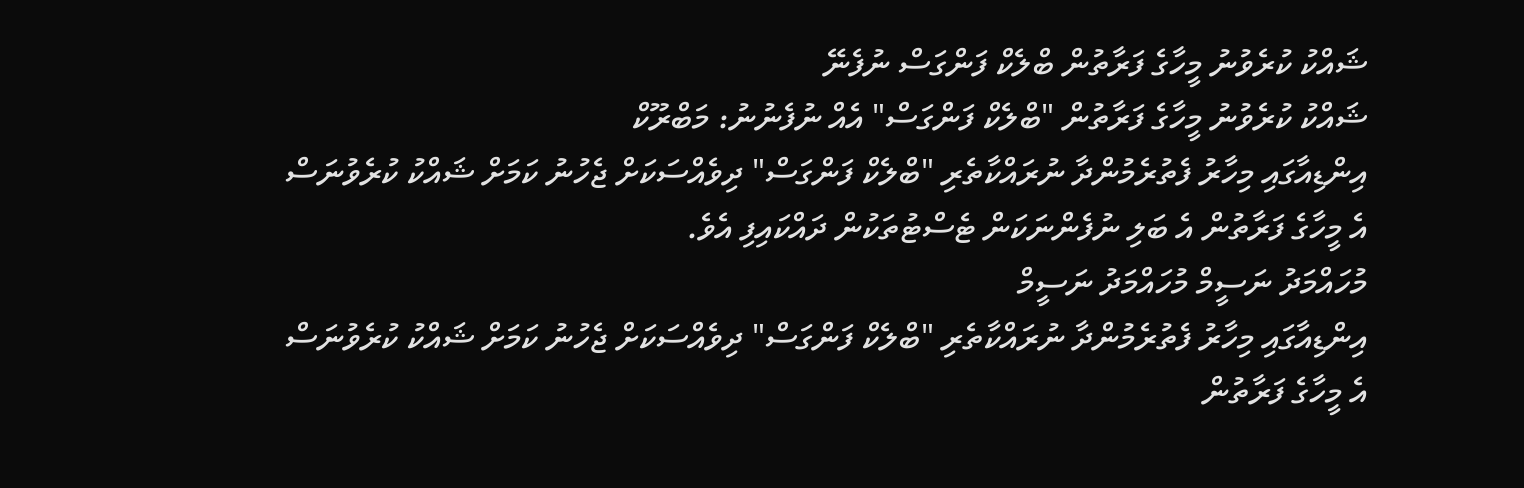ޝައްކު ކުރެވުނު މީހާގެ ފަރާތުން ބްލެކް ފަންގަސް ނުފެނޭ
ޝައްކު ކުރެވުނު މީހާގެ ފަރާތުން "ބްލެކް ފަންގަސް" އެއް ނުފެނުނު: މަބްރޫކް
އިންޑިއާގައި މިހާރު ފެތުރެމުންދާ ނުރައްކާތެރި "ބްލެކް ފަންގަސް" ދިވެއްސަކަށް ޖެހުނު ކަމަށް ޝައްކު ކުރެވުނަސް އެ މީހާގެ ފަރާތުން އެ ބަލި ނުފެންނަކަން ޓެސްޓުތަކުން ދައްކައިފި އެވެ.
މުހައްމަދު ނަސީމް މުހައްމަދު ނަސީމް
އިންޑިއާގައި މިހާރު ފެތުރެމުންދާ ނުރައްކާތެރި "ބްލެކް ފަންގަސް" ދިވެއްސަކަށް ޖެހުނު ކަމަށް ޝައްކު ކުރެވުނަސް އެ މީހާގެ ފަރާތުން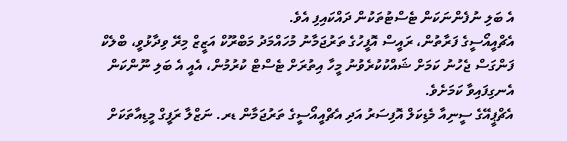އެ ބަލި ނުފެންނަކަން ޓެސްޓުތަކުން ދައްކައިފި އެވެ.
އެޗްއީއޯސީގެ ފަރާތުން، ރައީސް އޮފީހުގެ ތަރުޖަމާނު މުހައްމަދު މަބްރޫކް އަޒީޒް މިރޭ ވިދާޅުވީ، ބްލެކް ފަންގަސް ޖެހުނު ކަމަށް ޝައްކުކުރެވުނު މީހާ އިތުރަށް ޓެސްޓް ކުރުމުން، އެއީ އެ ބަލި ނޫންކަން އެނގިފައިވާ ކަމަށެވެ.
އެޗްޕީއޭގެ ސީނިއާ މެޑިކަލް އޮފިސަރު އަދި އެޗްއީއޯސީގެ ތަރުޖަމާން ޑރ. ނަޒްލާ ރަފީގް މީޑިއާތަކަށް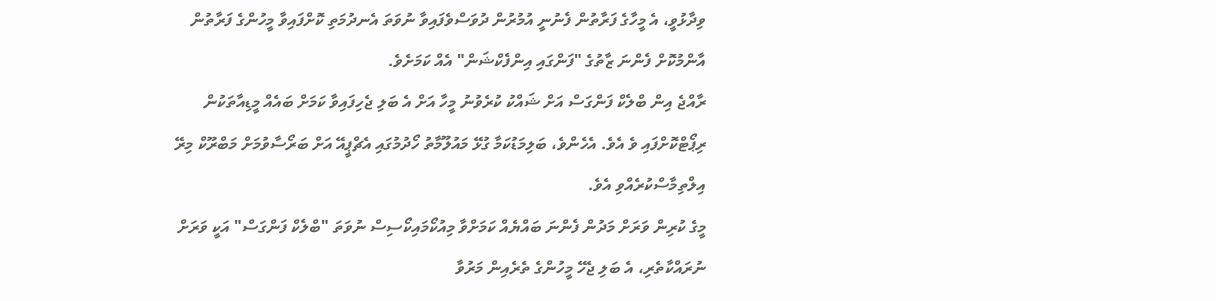ވިދާޅުވީ، އެ މީހާގެ ފަރާތުން ފެނުނީ އުމުރުން ދުވަސްވެފައިވާ ނުވަތަ އެނދުމަތި ކޮށްފައިވާ މީހުންގެ ފަރާތުން އާންމުކޮށް ފެންނަ ޒާތުގެ "ފަންގައި އިންފެކްޝަން" އެއް ކަމަށެވެ.
ރާއްޖެ އިން ބްލެކް ފަންގަސް އަށް ޝައްކު ކުރެވުނު މީހާ އަށް އެ ބަލި ޖެހިފައިވާ ކަމަށް ބައެއް މީޑިއާތަކުން ރިޕޯޓްކޮށްފައި ވެ އެވެ. އެހެންވެ، ބަލިމަޑުކަމާ ގުޅޭ މައުލޫމާތު ހޯދުމުގައި އެޗްޕީއޭ އަށް ބަރޯސާވުމަށް މަބްރޫކް މިރޭ އިލްތިމާސްކުރެއްވި އެވެ.
މީގެ ކުރިން ވަރަށް މަދުން ފެންނަ ބައްޔެއް ކަމަށްވާ މިއުކޯމައިކޯސިސް ނުވަތަ "ބްލެކް ފަންގަސް" އަކީ ވަރަށް ނުރައްކާތެރި، އެ ބަލި ޖެހޭ މީހުންގެ ތެރެއިން މަރުވާ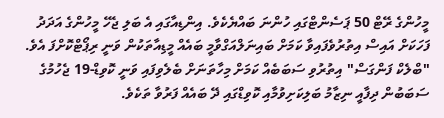މީހުންގެ ރޭޓް 50 ޕަސެންޓްގައި ހުންނަ ބައްޔެކެވެ. އިންޑިއާގައި އެ ބަލި ޖެހޭ މީހުންގެ އަދަދު ފަހަކަށް އައިސް އިތުރުވެފައިވާ ކަމަށް ބައިނަލްއަގްވާމީ ބައެއް މީޑިއާތަކުން ވަނީ ރިޕޯޓްކޮށްފަ އެވެ.
"ބްލެކް ފަންގަސް" އިތުރުވި ސަބަބެއް ކަމަށް މިހާތަނަށް ބެލެވިފައި ވަނީ ކޮވިޑް-19 ޖެހުމުގެ ސަބަބުން ދިފާއީ ނިޒާމު ބަލިކަށިވުމާއި ކޮވިޑްގައި ދޭ ބައެއް ފަރުވާ ތަކެވެ.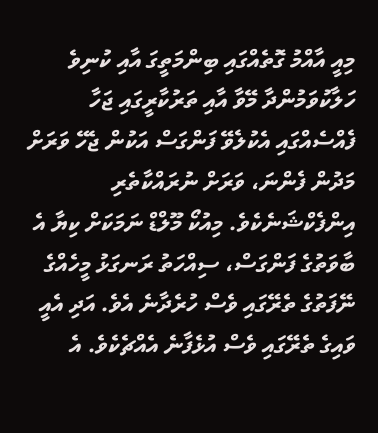މިއީ އާއްމު ގޮތެއްގައި ބިންމަތީގަ އާއި ކުނިވެ ހަލާކުވަމުންދާ މޭވާ އާއި ތަރުކާރީގައި ޖަހާ ފެއްސެއްގައި އެކުލެވޭ ފަންގަސް އަކުން ޖެހޭ ވަރަށް މަދުން ފެންނަ، ވަރަށް ނުރައްކާތެރި އިންފެކްޝަނެކެވެ. މިއުކޯ މޫލްޑް ނަމަކަށް ކިޔާ އެ ބާވަތުގެ ފަންގަސް، ސިއްހަތު ރަނގަޅު މީހެއްގެ ނޭފަތުގެ ތެރޭގައި ވެސް ހުރެދާނެ އެވެ. އަދި އެއީ ވައިގެ ތެރޭގައި ވެސް އުޅެފާނެ އެއްޗެކެވެ. އެ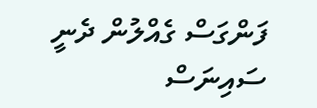ފަންގަސް ގެއްލުން ދެނީ ސައިނަސް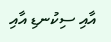އާއި ސިކުނޑި އާއި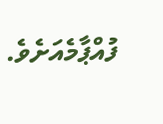ފުއްޕާމެއަށެވެ.